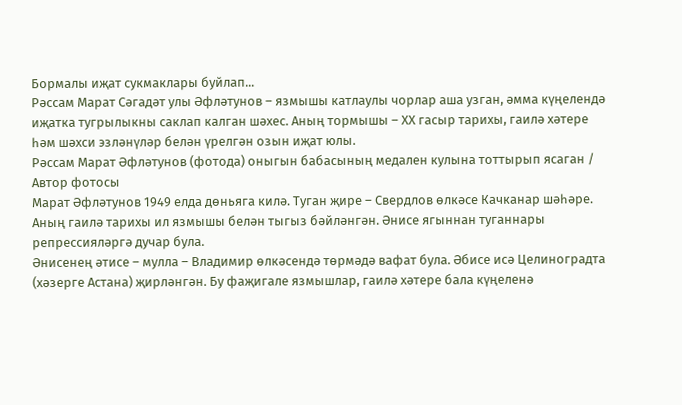Бормалы иҗат сукмаклары буйлап...
Рәссам Марат Сәгадәт улы Әфләтунов – язмышы катлаулы чорлар аша узган, әмма күңелендә иҗатка тугрылыкны саклап калган шәхес. Аның тормышы – XX гасыр тарихы, гаилә хәтере һәм шәхси эзләнүләр белән үрелгән озын иҗат юлы.
Рәссам Марат Әфләтунов (фотода) оныгын бабасының медален кулына тоттырып ясаган / Автор фотосы
Марат Әфләтунов 1949 елда дөньяга килә. Туган җире – Свердлов өлкәсе Качканар шәһәре. Аның гаилә тарихы ил язмышы белән тыгыз бәйләнгән. Әнисе ягыннан туганнары репрессияләргә дучар була.
Әнисенең әтисе – мулла – Владимир өлкәсендә төрмәдә вафат була. Әбисе исә Целиноградта (хәзерге Астана) җирләнгән. Бу фаҗигале язмышлар, гаилә хәтере бала күңеленә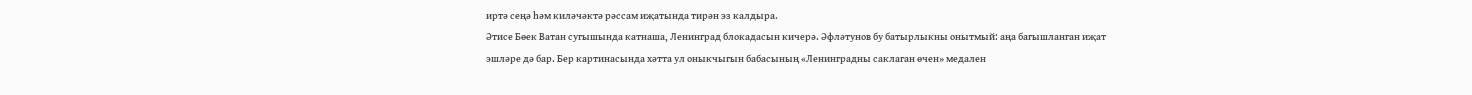иртә сеңә һәм киләчәктә рәссам иҗатында тирән эз калдыра.
Әтисе Бөек Ватан сугышында катнаша, Ленинград блокадасын кичерә. Әфләтунов бу батырлыкны онытмый: аңа багышланган иҗат эшләре дә бар. Бер картинасында хәтта ул оныкчыгын бабасының «Ленинградны саклаган өчен» медален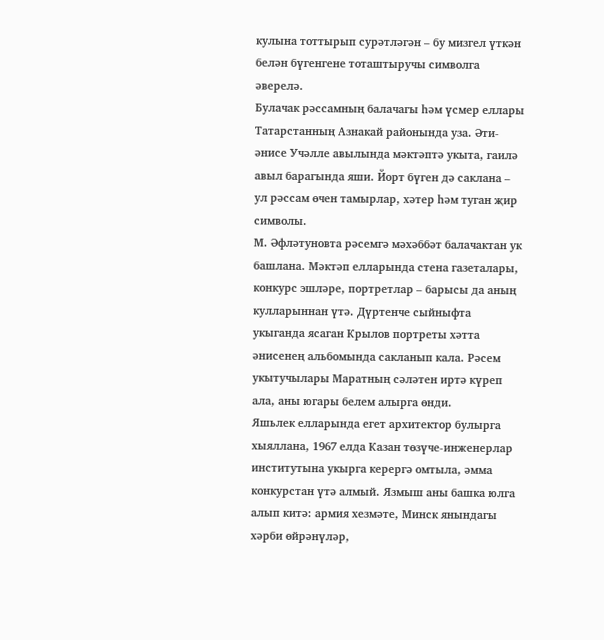кулына тоттырып сурәтләгән – бу мизгел үткән белән бүгенгене тоташтыручы символга әверелә.
Булачак рәссамның балачагы һәм үсмер еллары Татарстанның Азнакай районында уза. Әти-әнисе Учәлле авылында мәктәптә укыта, гаилә авыл барагында яши. Йорт бүген дә саклана – ул рәссам өчен тамырлар, хәтер һәм туган җир символы.
М. Әфләтуновта рәсемгә мәхәббәт балачактан ук башлана. Мәктәп елларында стена газеталары, конкурс эшләре, портретлар – барысы да аның кулларыннан үтә. Дүртенче сыйныфта укыганда ясаган Крылов портреты хәтта әнисенең альбомында сакланып кала. Рәсем укытучылары Маратның сәләтен иртә күреп ала, аны югары белем алырга өнди.
Яшьлек елларында егет архитектор булырга хыяллана, 1967 елда Казан төзүче-инженерлар институтына укырга керергә омтыла, әмма конкурстан үтә алмый. Язмыш аны башка юлга алып китә: армия хезмәте, Минск янындагы хәрби өйрәнүләр,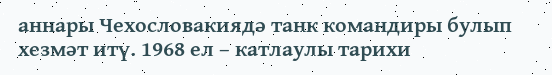аннары Чехословакиядә танк командиры булып хезмәт итү. 1968 ел – катлаулы тарихи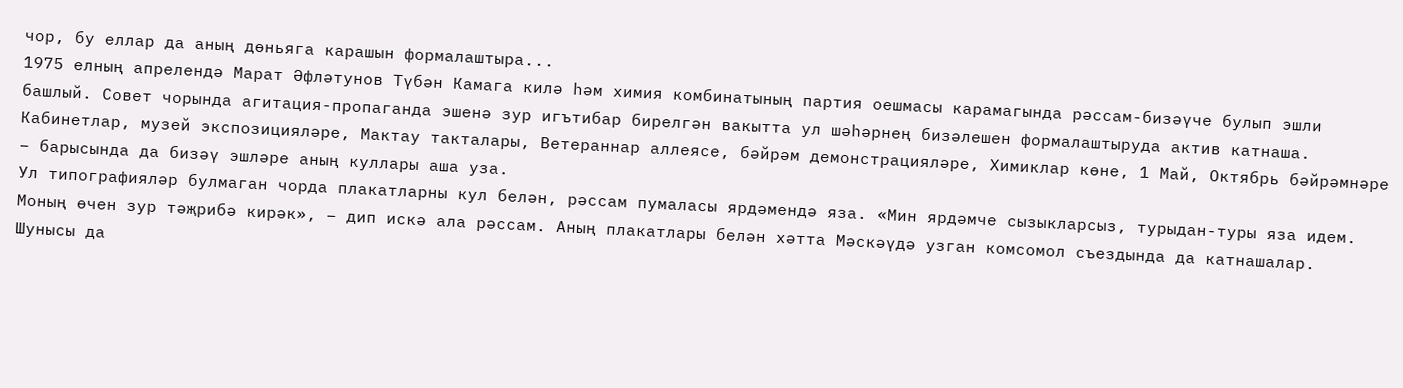чор, бу еллар да аның дөньяга карашын формалаштыра...
1975 елның апрелендә Марат Әфләтунов Түбән Камага килә һәм химия комбинатының партия оешмасы карамагында рәссам-бизәүче булып эшли башлый. Совет чорында агитация-пропаганда эшенә зур игътибар бирелгән вакытта ул шәһәрнең бизәлешен формалаштыруда актив катнаша. Кабинетлар, музей экспозицияләре, Мактау такталары, Ветераннар аллеясе, бәйрәм демонстрацияләре, Химиклар көне, 1 Май, Октябрь бәйрәмнәре – барысында да бизәү эшләре аның куллары аша уза.
Ул типографияләр булмаган чорда плакатларны кул белән, рәссам пумаласы ярдәмендә яза. «Мин ярдәмче сызыкларсыз, турыдан-туры яза идем. Моның өчен зур тәҗрибә кирәк», – дип искә ала рәссам. Аның плакатлары белән хәтта Мәскәүдә узган комсомол съездында да катнашалар.
Шунысы да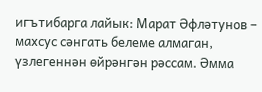игътибарга лайык: Марат Әфләтунов – махсус сәнгать белеме алмаган, үзлегеннән өйрәнгән рәссам. Әмма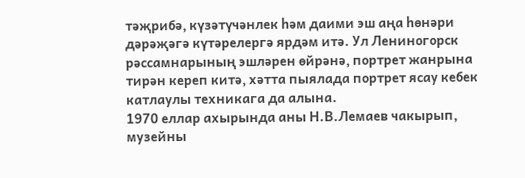тәҗрибә, күзәтүчәнлек һәм даими эш аңа һөнәри дәрәҗәгә күтәрелергә ярдәм итә. Ул Лениногорск рәссамнарының эшләрен өйрәнә, портрет жанрына тирән кереп китә, хәтта пыялада портрет ясау кебек катлаулы техникага да алына.
1970 еллар ахырында аны Н.В.Лемаев чакырып, музейны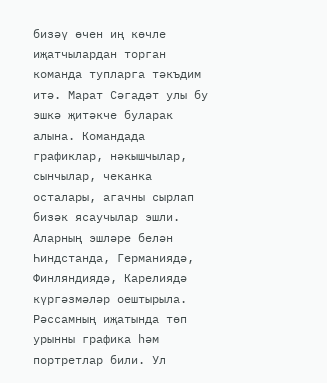бизәү өчен иң көчле иҗатчылардан торган команда тупларга тәкъдим итә. Марат Сәгадәт улы бу эшкә җитәкче буларак алына. Командада графиклар, нәкышчылар, сынчылар, чеканка осталары, агачны сырлап бизәк ясаучылар эшли. Аларның эшләре белән Һиндстанда, Германиядә, Финляндиядә, Карелиядә күргәзмәләр оештырыла.
Рәссамның иҗатында төп урынны графика һәм портретлар били. Ул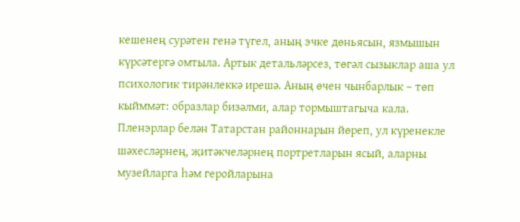кешенең сурәтен генә түгел, аның эчке дөньясын, язмышын күрсәтергә омтыла. Артык детальләрсез, төгәл сызыклар аша ул психологик тирәнлеккә ирешә. Аның өчен чынбарлык – төп кыйммәт: образлар бизәлми, алар тормыштагыча кала.
Пленэрлар белән Татарстан районнарын йөреп, ул күренекле шәхесләрнең, җитәкчеләрнең портретларын ясый, аларны музейларга һәм геройларына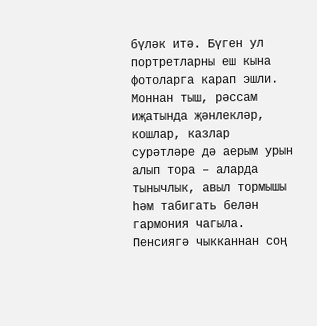бүләк итә. Бүген ул портретларны еш кына фотоларга карап эшли. Моннан тыш, рәссам иҗатында җәнлекләр, кошлар, казлар сурәтләре дә аерым урын алып тора – аларда тынычлык, авыл тормышы һәм табигать белән гармония чагыла.
Пенсиягә чыкканнан соң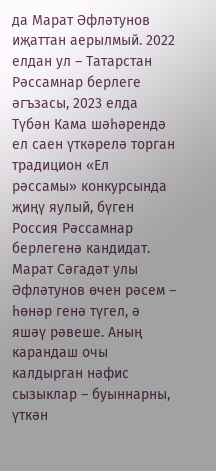да Марат Әфләтунов иҗаттан аерылмый. 2022 елдан ул – Татарстан Рәссамнар берлеге әгъзасы, 2023 елда Түбән Кама шәһәрендә ел саен үткәрелә торган традицион «Ел рәссамы» конкурсында җиңү яулый, бүген Россия Рәссамнар берлегенә кандидат.
Марат Сәгадәт улы Әфләтунов өчен рәсем – һөнәр генә түгел, ә яшәү рәвеше. Аның карандаш очы калдырган нәфис сызыклар – буыннарны, үткән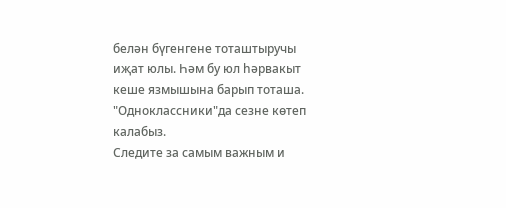белән бүгенгене тоташтыручы иҗат юлы. Һәм бу юл һәрвакыт кеше язмышына барып тоташа.
"Одноклассники"да сезне көтеп калабыз.
Следите за самым важным и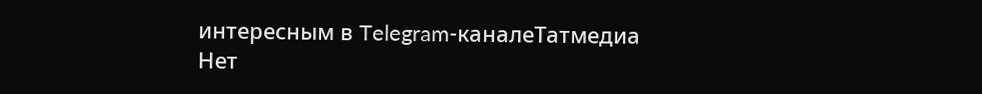интересным в Telegram-каналеТатмедиа
Нет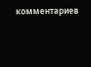комментариев